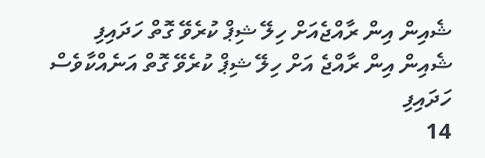ޝެއިން އިން ރާއްޖެއަށް ހިލޭ ޝިޕް ކުރެވޭ ގޮތް ހަދައިފި
ޝެއިން އިން ރާއްޖެ އަށް ހިލޭ ޝިޕް ކުރެވޭ ގޮތް އަނެއްކާވެސް ހަދައިފި
14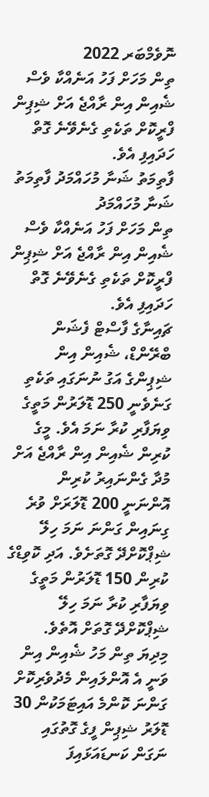ނޮވެމްބަރ 2022
ތިން މަހަށް ފަހު އަނެއްކާ ވެސް ޝެއިން އިން ރާއްޖެ އަށް ޝިޕިން ފްރީކޮށް ތަކެތި ގެނެވޭނެ ގޮތް ހަދައިފި އެވެ.
ފާތިމަތު ޝަނާ މުހައްމަދު ފާތިމަތު ޝަނާ މުހައްމަދު
ތިން މަހަށް ފަހު އަނެއްކާ ވެސް ޝެއިން އިން ރާއްޖެ އަށް ޝިޕިން ފްރީކޮށް ތަކެތި ގެނެވޭނެ ގޮތް ހަދައިފި އެވެ.
ޗައިނާގެ ފާސްޓް ފެޝަން ބްރޭންޑް، ޝެއިން އިން ޝިޕިންގެ އަގު ނުނަގައި ތަކެތި ގަނެވެނީ 250 ޑޮލަރުން މަތީގެ ވިޔަފާރި ކުރާ ނަމަ އެވެ. މީގެ ކުރިން ޝެއިން އިން ރާއްޖެ އަށް މުދާ ގެންނައިރު ކުރިން އޮންނަނީ 200 ޑޮލަރަށް ވުރެ ގިނައިން ގަންނަ ނަމަ ހިލޭ ޝިޕްކޮށްދޭ ގޮތަށެވެ. އަދި ކޮވިޑްގެ ކުރިން 150 ޑޮލަރުން މަތީގެ ވިޔަފާރި ކުރާ ނަމަ ހިލޭ ޝިޕްކޮށްދޭ ގޮތަށް އޮތެވެ.
މިދިޔަ ތިން މަހު ޝެއިން އިން ވަނީ އެ އޮންލައިން މެދުވެރިކޮށް ގަންނަ ކޮންމެ އައިޓަމަކުން 30 ޑޮލަރު ޝިޕިން ފީގެ ގޮތުގައި ނަގަން ކަނޑައަޅައިފަ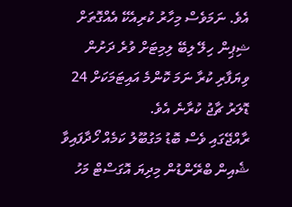އެވެ. ނަމަވެސް މިހާރު ކުރިއެކޭ އެއްގޮތަށް ޝިޕިން ހިލޭ ލިބޭ ލިމިޓަށް ވުރެ ދަށުން ވިޔަފާރި ކުރާ ނަމަ ކޮންމެ އައިޓަމަކަށް 24 ޑޮލަރު ޗާޖު ކުރާނެ އެވެ.
ރާއްޖޭގައި ވެސް ބޮޑު މަގުބޫލު ކަމެއް ހޯދާފައިވާ ޝެއިން ބްރޭންޑުން މިދިޔަ އޮގަސްޓް މަހު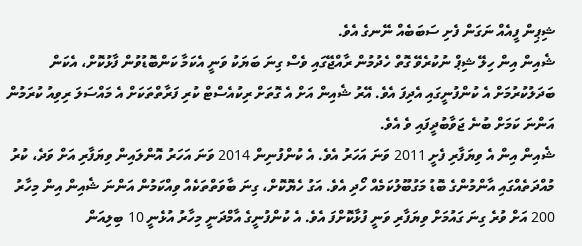ޝިޕިން ފީއެއް ނަގަން ފެށި ސަބަބެއް ނޭނގެ އެވެ.
ޝެއިން އިން ހިލޭ ޝިޕް ނުކުރެވޭ ގޮތް ހެދުމުން ރާއްޖޭގައި ވެސް ގިނަ ބަޔަކު ވަނީ އެކަމާ ކަންބޮޑުވުން ފާޅުކޮށް، އެކަން ބަދަލުކުރުމަށް އެ ކުންފުނީގައި އެދިފަ އެވެ. އޭރު ޝެއިން އަށް އެ ގޮތަށް ރިކުއެސްޓް ކުރި ފަރާތްތަކަށް އެ މައްސަލަ ރިވިއު ކުރަމުން އަންނަ ކަމަށް ބުނެ ޖަވާބުދީފައި ވެ އެވެ.
ޝެއިން އިން އެ ވިޔަފާރި ފެށީ 2011 ވަނަ އަހަރު އެވެ. އެ ކުންފުނިން 2014 ވަނަ އަހަރު އޮންލައިން ވިޔަފާރި އަށް ވަދެ، ކުރު މުއްދަތެއްގައި އާންމުންގެ ބޮޑު މަގުބޫލުކަމެއް ހޯދި އެވެ. އަގު ހެޔޮކޮށް، ގިނަ ބާވަތްތަކެއް ވިއްކަމުން އަންނަ ޝެއިން އިން މިހާރު 200 އަށް ވުރެ ގިނަ ގައުމަށް ވިޔަފާރި ވަނީ ފުޅާކޮށްފަ އެވެ. އެ ކުންފުނީގެ އާމްދަނީ މިހާރު އުޅެނީ 10 ބިލިއަން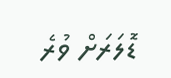ޑޮލަރަށް ވުރެ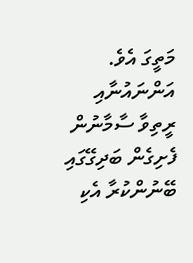މަތީގަ އެވެ.
އަންނައުނާއި ރީތިވާ ސާމާނުން ފެށިގެން ބަދިގޭގައި ބޭނުންކުރާ އެކި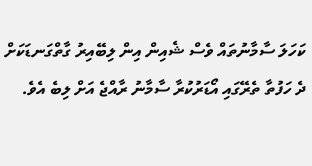ކަހަލަ ސާމާނުތައް ވެސް ޝެއިން އިން ލިބޭއިރު ގާތްގަނޑަކަށް ދެ ހަފުތާ ތެރޭގައި އޯޑަރުކުރާ ސާމާނު ރާއްޖެ އަށް ލިބެ އެވެ.